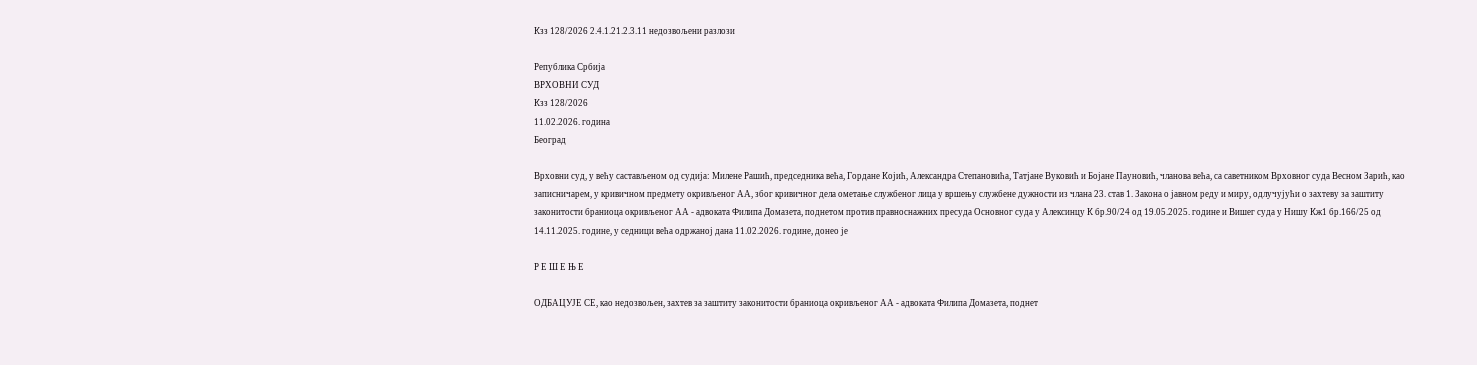Кзз 128/2026 2.4.1.21.2.3.11 недозвољени разлози

Република Србија
ВРХОВНИ СУД
Кзз 128/2026
11.02.2026. година
Београд

Врховни суд, у већу састављеном од судија: Милене Рашић, председника већа, Гордане Којић, Александра Степановића, Татјане Вуковић и Бојане Пауновић, чланова већа, са саветником Врховног суда Весном Зарић, као записничарем, у кривичном предмету окривљеног АА, због кривичног дела ометање службеног лица у вршењу службене дужности из члана 23. став 1. Закона о јавном реду и миру, одлучујући о захтеву за заштиту законитости браниоца окривљеног АА - адвоката Филипа Домазета, поднетом против правноснажних пресуда Основног суда у Алексинцу К бр.90/24 од 19.05.2025. године и Вишег суда у Нишу Кж1 бр.166/25 од 14.11.2025. године, у седници већа одржаној дана 11.02.2026. године, донео је

Р Е Ш Е Њ Е

ОДБАЦУЈЕ СЕ, као недозвољен, захтев за заштиту законитости браниоца окривљеног АА - адвоката Филипа Домазета, поднет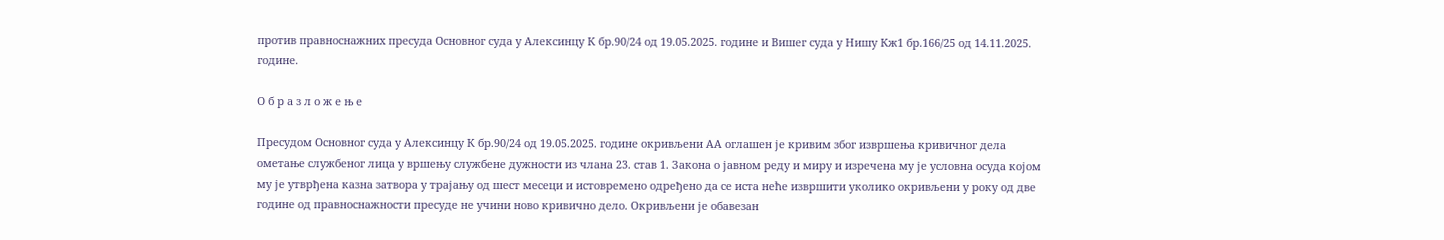против правноснажних пресуда Основног суда у Алексинцу К бр.90/24 од 19.05.2025. године и Вишег суда у Нишу Кж1 бр.166/25 од 14.11.2025. године.

О б р а з л о ж е њ е

Пресудом Основног суда у Алексинцу К бр.90/24 од 19.05.2025. године окривљени АА оглашен је кривим због извршења кривичног дела ометање службеног лица у вршењу службене дужности из члана 23. став 1. Закона о јавном реду и миру и изречена му је условна осуда којом му је утврђена казна затвора у трајању од шест месеци и истовремено одређено да се иста неће извршити уколико окривљени у року од две године од правноснажности пресуде не учини ново кривично дело. Окривљени је обавезан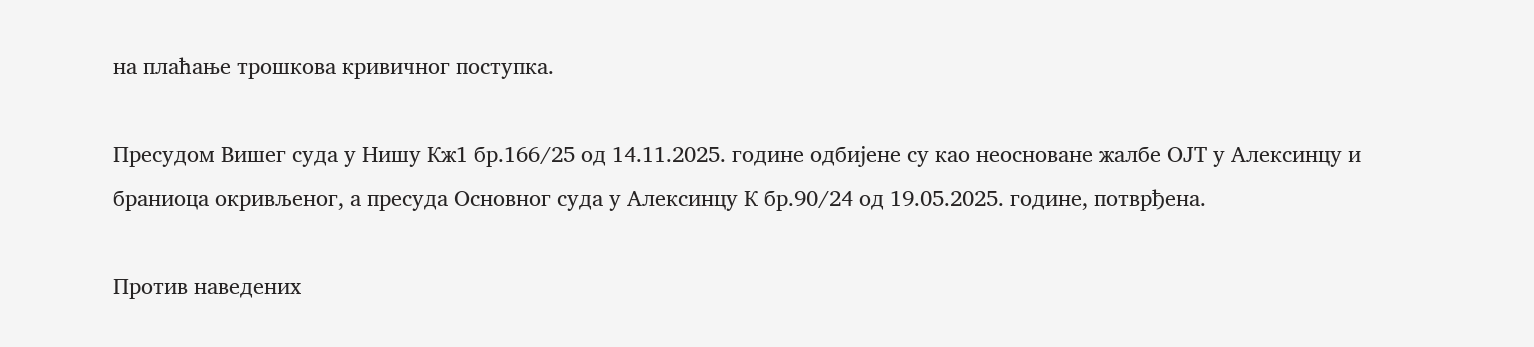на плаћање трошкова кривичног поступка.

Пресудом Вишег суда у Нишу Кж1 бр.166/25 од 14.11.2025. године одбијене су као неосноване жалбе ОЈТ у Алексинцу и браниоца окривљеног, а пресуда Основног суда у Алексинцу К бр.90/24 од 19.05.2025. године, потврђена.

Против наведених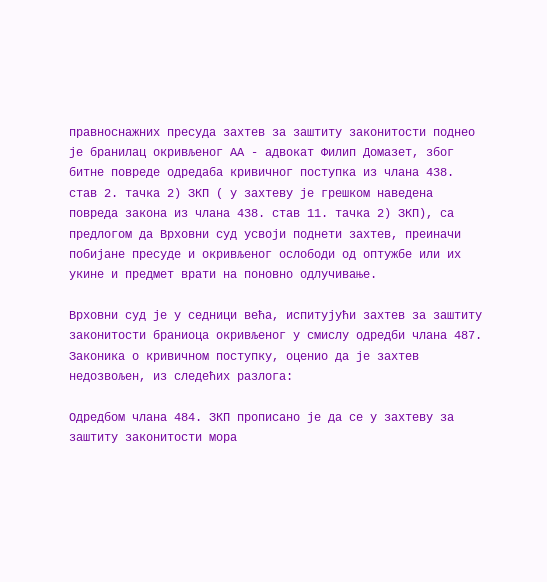правноснажних пресуда захтев за заштиту законитости поднео је бранилац окривљеног АА - адвокат Филип Домазет, због битне повреде одредаба кривичног поступка из члана 438. став 2. тачка 2) ЗКП ( у захтеву је грешком наведена повреда закона из члана 438. став 11. тачка 2) ЗКП), са предлогом да Врховни суд усвоји поднети захтев, преиначи побијане пресуде и окривљеног ослободи од оптужбе или их укине и предмет врати на поновно одлучивање.

Врховни суд је у седници већа, испитујући захтев за заштиту законитости браниоца окривљеног у смислу одредби члана 487. Законика о кривичном поступку, оценио да је захтев недозвољен, из следећих разлога:

Одредбом члана 484. ЗКП прописано је да се у захтеву за заштиту законитости мора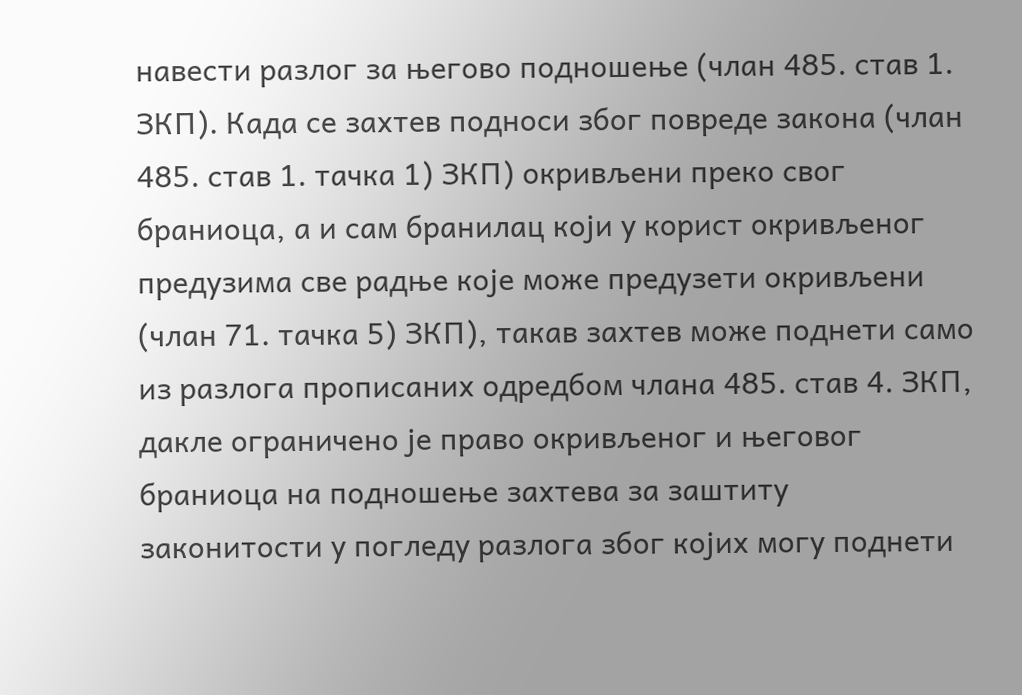навести разлог за његово подношење (члан 485. став 1. ЗКП). Када се захтев подноси због повреде закона (члан 485. став 1. тачка 1) ЗКП) окривљени преко свог браниоца, а и сам бранилац који у корист окривљеног предузима све радње које може предузети окривљени (члан 71. тачка 5) ЗКП), такав захтев може поднети само из разлога прописаних одредбом члана 485. став 4. ЗКП, дакле ограничено је право окривљеног и његовог браниоца на подношење захтева за заштиту законитости у погледу разлога због којих могу поднети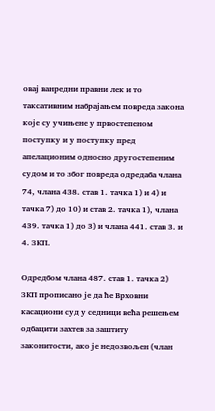овај ванредни правни лек и то таксативним набрајањем повреда закона које су учињене у првостепеном поступку и у поступку пред апелационим односно другостепеним судом и то због повреда одредаба члана 74, члана 438. став 1. тачка 1) и 4) и тачка 7) до 10) и став 2. тачка 1), члана 439. тачка 1) до 3) и члана 441. став 3. и 4. ЗКП.

Одредбом члана 487. став 1. тачка 2) ЗКП прописано је да ће Врховни касациони суд у седници већа решењем одбацити захтев за заштиту законитости, ако је недозвољен (члан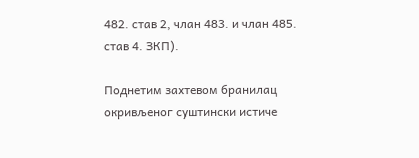482. став 2, члан 483. и члан 485. став 4. ЗКП).

Поднетим захтевом бранилац окривљеног суштински истиче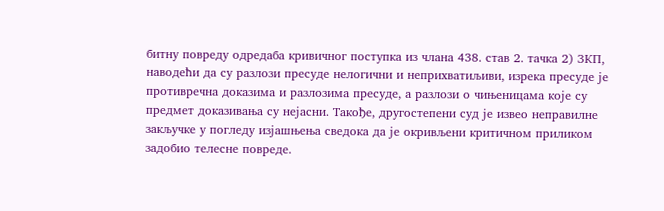битну повреду одредаба кривичног поступка из члана 438. став 2. тачка 2) ЗКП, наводећи да су разлози пресуде нелогични и неприхватиљиви, изрека пресуде је противречна доказима и разлозима пресуде, а разлози о чињеницама које су предмет доказивања су нејасни. Такође, другостепени суд је извео неправилне закључке у погледу изјашњења сведока да је окривљени критичном приликом задобио телесне повреде.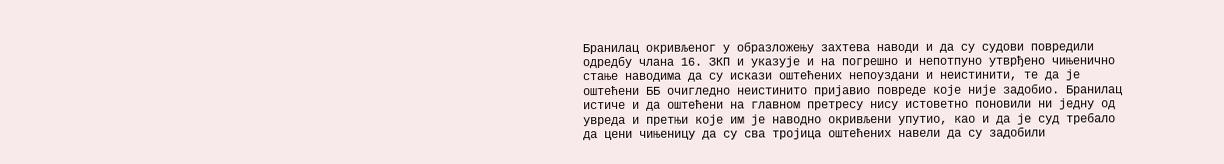Бранилац окривљеног у образложењу захтева наводи и да су судови повредили одредбу члана 16. ЗКП и указује и на погрешно и непотпуно утврђено чињенично стање наводима да су искази оштећених непоуздани и неистинити, те да је оштећени ББ очигледно неистинито пријавио повреде које није задобио. Бранилац истиче и да оштећени на главном претресу нису истоветно поновили ни једну од увреда и претњи које им је наводно окривљени упутио, као и да је суд требало да цени чињеницу да су сва тројица оштећених навели да су задобили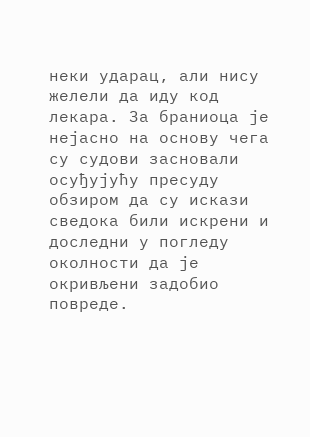неки ударац, али нису желели да иду код лекара. За браниоца је нејасно на основу чега су судови засновали осуђујућу пресуду обзиром да су искази сведока били искрени и доследни у погледу околности да је окривљени задобио повреде.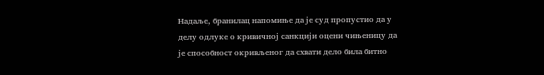Надаље, бранилац напомиње да је суд пропустио да у делу одлуке о кривичној санкцији оцени чињеницу да је способност окривљеног да схвати дело била битно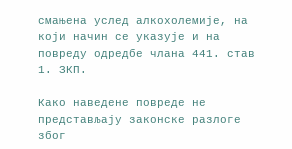смањена услед алкохолемије, на који начин се указује и на повреду одредбе члана 441. став 1. ЗКП.

Како наведене повреде не представљају законске разлоге због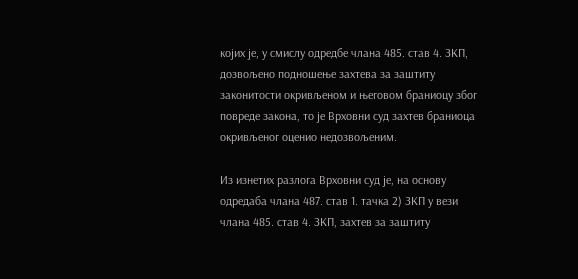којих је, у смислу одредбе члана 485. став 4. ЗКП, дозвољено подношење захтева за заштиту законитости окривљеном и његовом браниоцу због повреде закона, то је Врховни суд захтев браниоца окривљеног оценио недозвољеним.

Из изнетих разлога Врховни суд је, на основу одредаба члана 487. став 1. тачка 2) ЗКП у вези члана 485. став 4. ЗКП, захтев за заштиту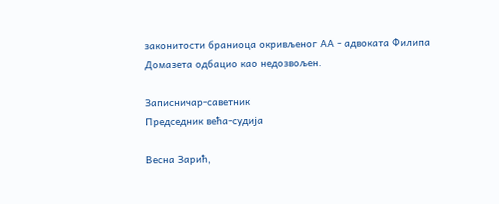законитости браниоца окривљеног АА - адвоката Филипа Домазета одбацио као недозвољен.

Записничар-саветник                                                                                                                                                                                                                                                                                                                                                                                        Председник већа-судија

Весна Зарић,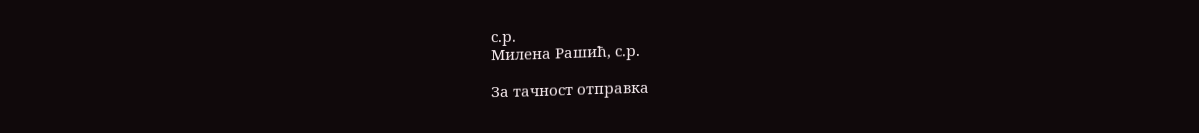с.р.                                                                                                                                                                                                                                                                                                                                                                                                            Милена Рашић, с.р.

За тачност отправка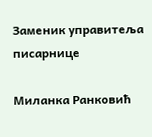Заменик управитеља писарнице

Миланка Ранковић